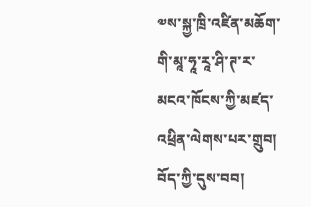༧ས་སྐྱ་ཁྲི་འཛིན་མཆོག་གི་མཱ་ཧཱ་རཱ་ཤི་ཊ་ར་མངའ་ཁོངས་ཀྱི་མཛད་འཕྲིན་ལེགས་པར་གྲུབ། བོད་ཀྱི་དུས་བབ།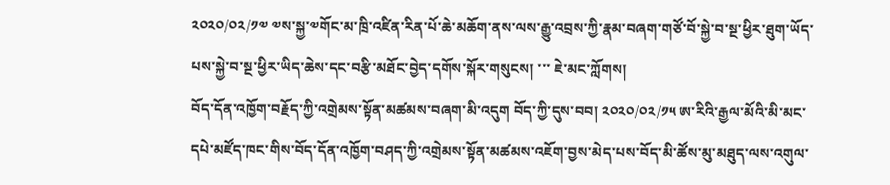༢༠༢༠/༠༢/༡༧ ༧ས་སྐྱ་༧གོང་མ་ཁྲི་འཛིན་རིན་པོ་ཆེ་མཆོག་ནས་ལས་རྒྱུ་འབྲས་ཀྱི་རྣམ་བཞག་གཙོ་བོ་སྐྱེ་བ་སྔ་ཕྱིར་ཐུག་ཡོད་པས་སྐྱེ་བ་སྔ་ཕྱིར་ཡིད་ཆེས་དང་བརྩི་མཐོང་བྱེད་དགོས་སྐོར་གསུངས། ་་་ ཇེ་མང་ཀློགས།
བོད་དོན་འཁྱོག་བརྗོད་ཀྱི་འགྲེམས་སྟོན་མཚམས་བཞག་མི་འདུག བོད་ཀྱི་དུས་བབ། ༢༠༢༠/༠༢/༡༥ ཨ་རིའི་རྒྱལ་མོའི་མི་མང་དཔེ་མཛོད་ཁང་གིས་བོད་དོན་འཁྱོག་བཤད་ཀྱི་འགྲེམས་སྟོན་མཚམས་འཇོག་བྱས་མེད་པས་བོད་མི་ཚོས་མུ་མཐུད་ལས་འགུལ་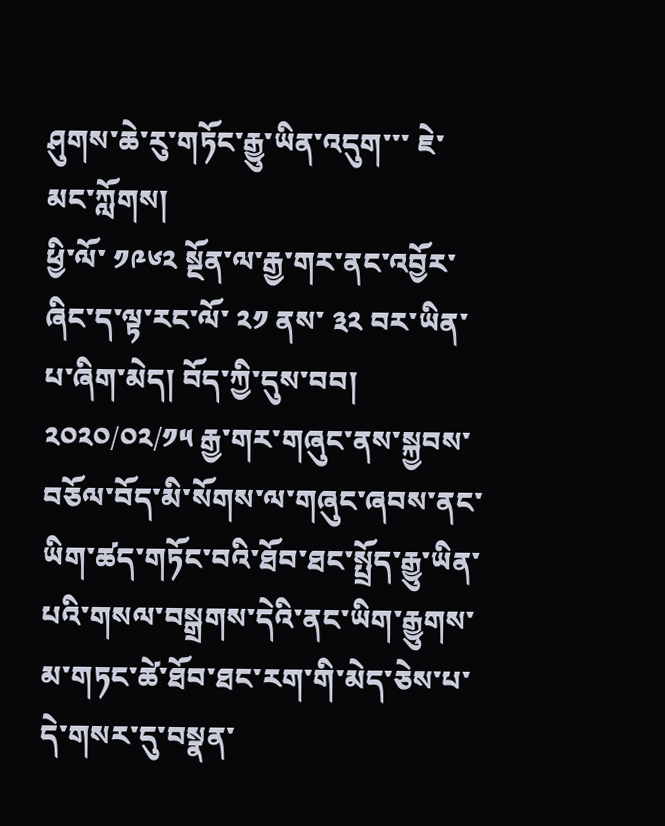ཤུགས་ཆེ་རུ་གཏོང་རྒྱུ་ཡིན་འདུག་་་ ཇེ་མང་ཀློགས།
ཕྱི་ལོ་ ༡༩༦༢ སྔོན་ལ་རྒྱ་གར་ནང་འབྱོར་ཞིང་ད་ལྟ་རང་ལོ་ ༢༡ ནས་ ༣༢ བར་ཡིན་པ་ཞིག་མེད། བོད་ཀྱི་དུས་བབ། ༢༠༢༠/༠༢/༡༥ རྒྱ་གར་གཞུང་ནས་སྐྱབས་བཅོལ་བོད་མི་སོགས་ལ་གཞུང་ཞབས་ནང་ཡིག་ཚད་གཏོང་བའི་ཐོབ་ཐང་སྤྲོད་རྒྱུ་ཡིན་པའི་གསལ་བསྒྲགས་དེའི་ནང་ཡིག་རྒྱུགས་མ་གཏང་ཚེ་ཐོབ་ཐང་རག་གི་མེད་ཅེས་པ་དེ་གསར་དུ་བསྣན་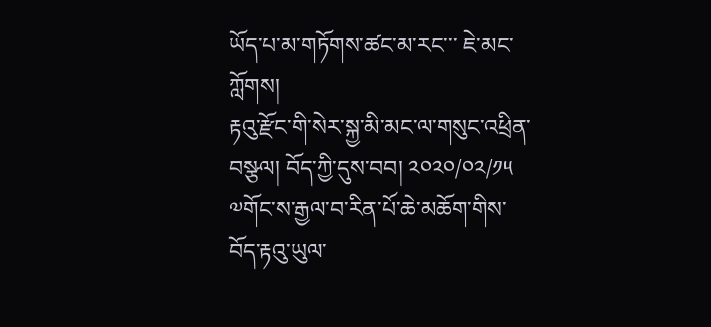ཡོད་པ་མ་གཏོགས་ཚང་མ་རང་་་ ཇེ་མང་ཀློགས།
རྟའུ་རྫོང་གི་སེར་སྐྱ་མི་མང་ལ་གསུང་འཕྲིན་བསྩལ། བོད་ཀྱི་དུས་བབ། ༢༠༢༠/༠༢/༡༥ ༧གོང་ས་རྒྱལ་བ་རིན་པོ་ཆེ་མཆོག་གིས་བོད་རྟའུ་ཡུལ་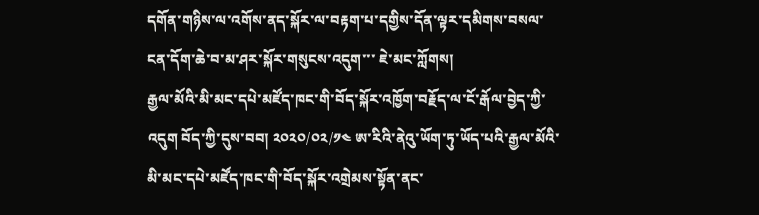དགོན་གཉིས་ལ་འགོས་ནད་སྐོར་ལ་བརྟག་པ་དགྱིས་དོན་ལྟར་དམིགས་བསལ་ངན་དོག་ཆེ་བ་མ་ཤར་སྐོར་གསུངས་འདུག་་་ ཇེ་མང་ཀློགས།
རྒྱལ་མོའི་མི་མང་དཔེ་མཛོད་ཁང་གི་བོད་སྐོར་འཁྱོག་བརྗོད་ལ་ངོ་རྒོལ་བྱེད་ཀྱི་འདུག བོད་ཀྱི་དུས་བབ། ༢༠༢༠/༠༢/༡༤ ཨ་རིའི་ནེའུ་ཡོག་ཏུ་ཡོད་པའི་རྒྱལ་མོའི་མི་མང་དཔེ་མཛོད་ཁང་གི་བོད་སྐོར་འགྲེམས་སྟོན་ནང་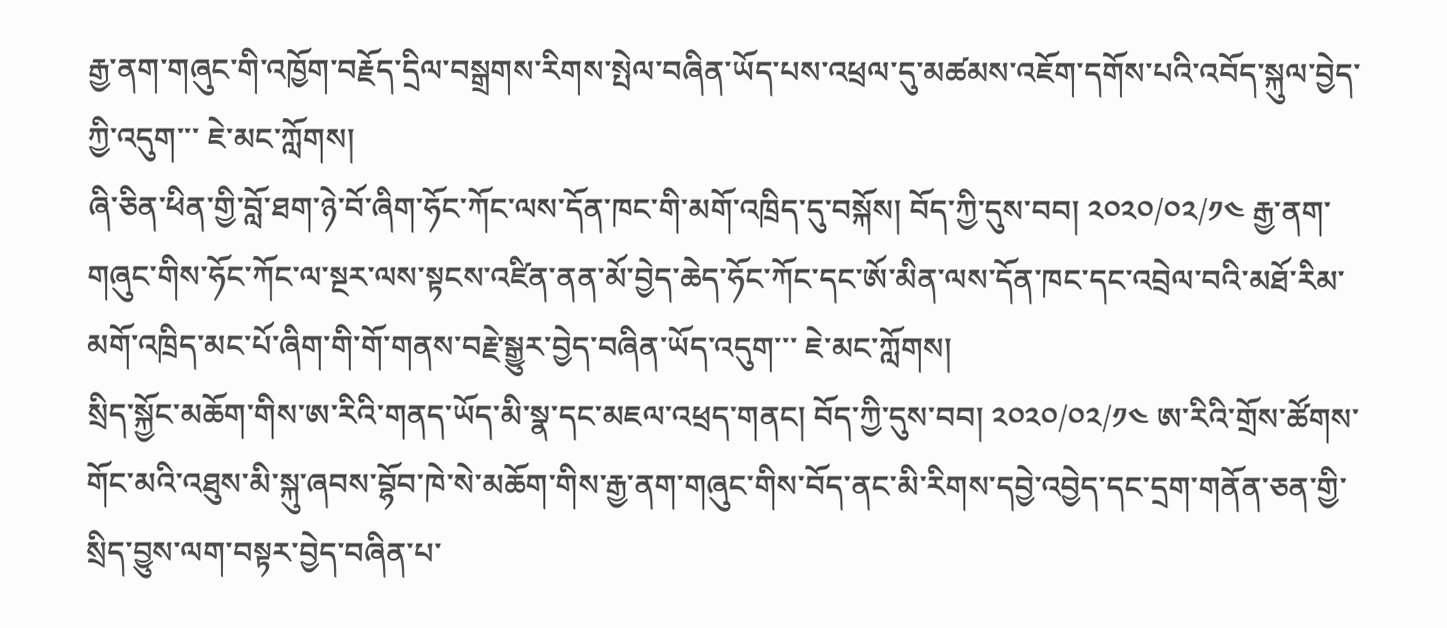རྒྱ་ནག་གཞུང་གི་འཁྱོག་བརྗོད་དྲིལ་བསྒྲགས་རིགས་སྤེལ་བཞིན་ཡོད་པས་འཕྲལ་དུ་མཚམས་འཇོག་དགོས་པའི་འབོད་སྐུལ་བྱེད་ཀྱི་འདུག་་་ ཇེ་མང་ཀློགས།
ཞི་ཅིན་ཕིན་གྱི་བློ་ཐག་ཉེ་བོ་ཞིག་ཧོང་ཀོང་ལས་དོན་ཁང་གི་མགོ་འཁྲིད་དུ་བསྐོས། བོད་ཀྱི་དུས་བབ། ༢༠༢༠/༠༢/༡༤ རྒྱ་ནག་གཞུང་གིས་ཧོང་ཀོང་ལ་སྔར་ལས་སྟངས་འཛིན་ནན་མོ་བྱེད་ཆེད་ཧོང་ཀོང་དང་ཨོ་མིན་ལས་དོན་ཁང་དང་འབྲེལ་བའི་མཐོ་རིམ་མགོ་འཁྲིད་མང་པོ་ཞིག་གི་གོ་གནས་བརྗེ་སྒྱུར་བྱེད་བཞིན་ཡོད་འདུག་་་ ཇེ་མང་ཀློགས།
སྲིད་སྐྱོང་མཆོག་གིས་ཨ་རིའི་གནད་ཡོད་མི་སྣ་དང་མཇལ་འཕྲད་གནང། བོད་ཀྱི་དུས་བབ། ༢༠༢༠/༠༢/༡༤ ཨ་རིའི་གྲོས་ཚོགས་གོང་མའི་འཐུས་མི་སྐུ་ཞབས་བྷོབ་ཁེ་སེ་མཆོག་གིས་རྒྱ་ནག་གཞུང་གིས་བོད་ནང་མི་རིགས་དབྱེ་འབྱེད་དང་དྲག་གནོན་ཅན་གྱི་སྲིད་བྱུས་ལག་བསྟར་བྱེད་བཞིན་པ་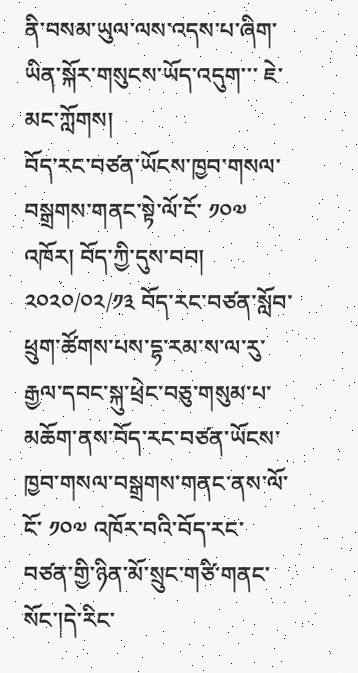ནི་བསམ་ཡུལ་ལས་འདས་པ་ཞིག་ཡིན་སྐོར་གསུངས་ཡོད་འདུག་་་ ཇེ་མང་ཀློགས།
བོད་རང་བཙན་ཡོངས་ཁྱབ་གསལ་བསྒྲགས་གནང་སྟེ་ལོ་ངོ་ ༡༠༧ འཁོར། བོད་ཀྱི་དུས་བབ། ༢༠༢༠/༠༢/༡༣ བོད་རང་བཙན་སློབ་ཕྲུག་ཚོགས་པས་དྷ་རམ་ས་ལ་རུ་རྒྱལ་དབང་སྐུ་ཕྲེང་བཅུ་གསུམ་པ་མཆོག་ནས་བོད་རང་བཙན་ཡོངས་ཁྱབ་གསལ་བསྒྲགས་གནང་ནས་ལོ་ངོ་ ༡༠༧ འཁོར་བའི་བོད་རང་བཙན་གྱི་ཉིན་མོ་སྲུང་གཙི་གནང་སོང་།དེ་རིང་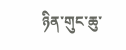ཉིན་གུང་ཆུ་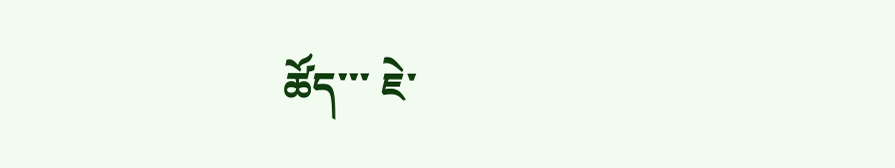ཚོད་་་ ཇེ་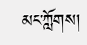མང་ཀློགས།